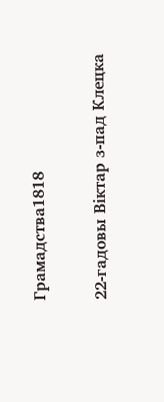Грамадства1818

22‑гадовы Віктар з-пад Клецка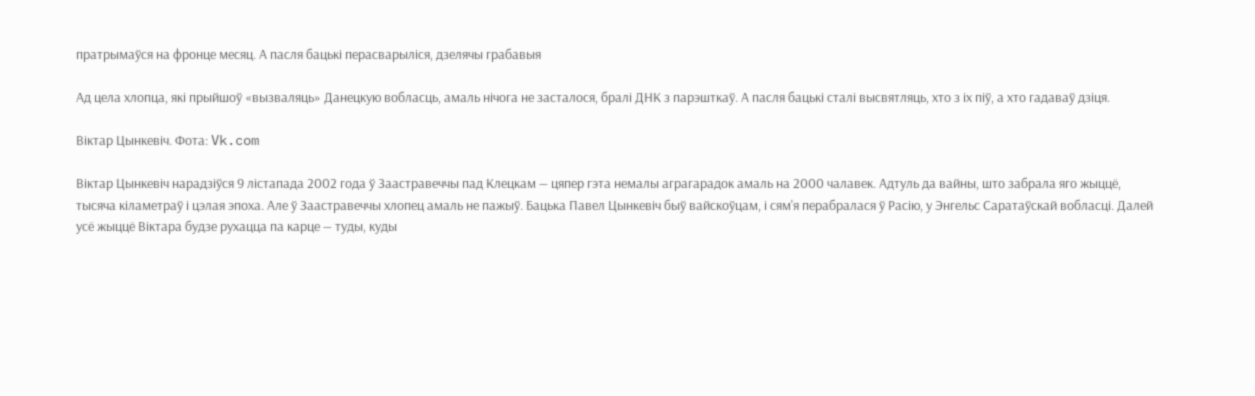пратрымаўся на фронце месяц. А пасля бацькі перасварыліся, дзелячы грабавыя

Ад цела хлопца, які прыйшоў «вызваляць» Данецкую вобласць, амаль нічога не засталося, бралі ДНК з парэшткаў. А пасля бацькі сталі высвятляць, хто з іх піў, а хто гадаваў дзіця.

Віктар Цынкевіч. Фота: Vk.com

Віктар Цынкевіч нарадзіўся 9 лістапада 2002 года ў Заастравеччы пад Клецкам — цяпер гэта немалы аграгарадок амаль на 2000 чалавек. Адтуль да вайны, што забрала яго жыццё, тысяча кіламетраў і цэлая эпоха. Але ў Заастравеччы хлопец амаль не пажыў. Бацька Павел Цынкевіч быў вайскоўцам, і сям'я перабралася ў Расію, у Энгельс Саратаўскай вобласці. Далей усё жыццё Віктара будзе рухацца па карце — туды, куды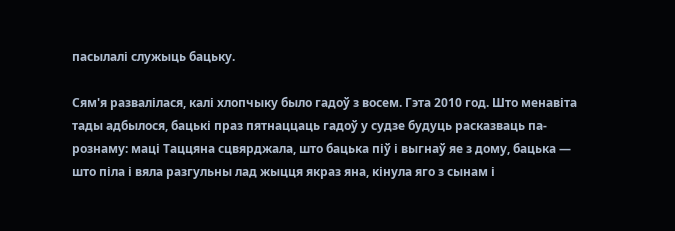пасылалі служыць бацьку.

Сям'я развалілася, калі хлопчыку было гадоў з восем. Гэта 2010 год. Што менавіта тады адбылося, бацькі праз пятнаццаць гадоў у судзе будуць расказваць па-рознаму: маці Таццяна сцвярджала, што бацька піў і выгнаў яе з дому, бацька — што піла і вяла разгульны лад жыцця якраз яна, кінула яго з сынам і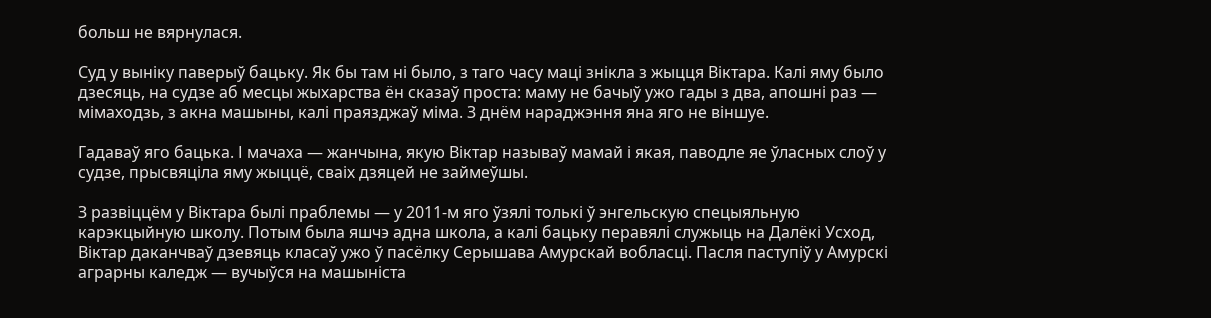больш не вярнулася.

Суд у выніку паверыў бацьку. Як бы там ні было, з таго часу маці знікла з жыцця Віктара. Калі яму было дзесяць, на судзе аб месцы жыхарства ён сказаў проста: маму не бачыў ужо гады з два, апошні раз — мімаходзь, з акна машыны, калі праязджаў міма. З днём нараджэння яна яго не віншуе.

Гадаваў яго бацька. І мачаха — жанчына, якую Віктар называў мамай і якая, паводле яе ўласных слоў у судзе, прысвяціла яму жыццё, сваіх дзяцей не займеўшы.

З развіццём у Віктара былі праблемы — у 2011‑м яго ўзялі толькі ў энгельскую спецыяльную карэкцыйную школу. Потым была яшчэ адна школа, а калі бацьку перавялі служыць на Далёкі Усход, Віктар даканчваў дзевяць класаў ужо ў пасёлку Серышава Амурскай вобласці. Пасля паступіў у Амурскі аграрны каледж — вучыўся на машыніста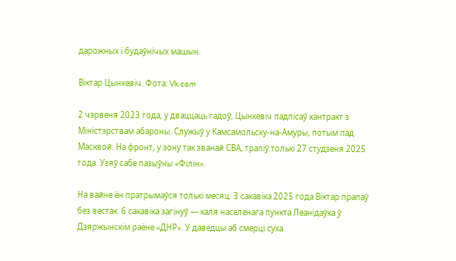дарожных і будаўнічых машын.

Віктар Цынкевіч. Фота: Vk.com

2 чэрвеня 2023 года, у дваццаць гадоў, Цынкевіч падпісаў кантракт з Міністэрствам абароны. Служыў у Камсамольску-на-Амуры, потым пад Масквой. На фронт, у зону так званай СВА, трапіў толькі 27 студзеня 2025 года. Узяў сабе пазыўны «Філін».

На вайне ён пратрымаўся толькі месяц. 3 сакавіка 2025 года Віктар прапаў без вестак. 6 сакавіка загінуў — каля населенага пункта Леанідаўка ў Дзяржынскім раёне «ДНР». У даведцы аб смерці суха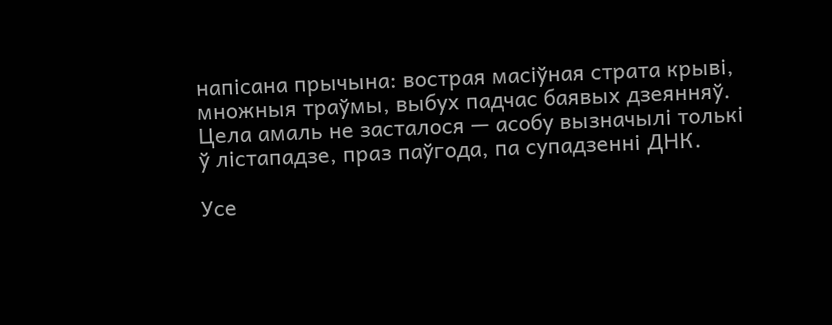напісана прычына: вострая масіўная страта крыві, множныя траўмы, выбух падчас баявых дзеянняў. Цела амаль не засталося — асобу вызначылі толькі ў лістападзе, праз паўгода, па супадзенні ДНК.

Усе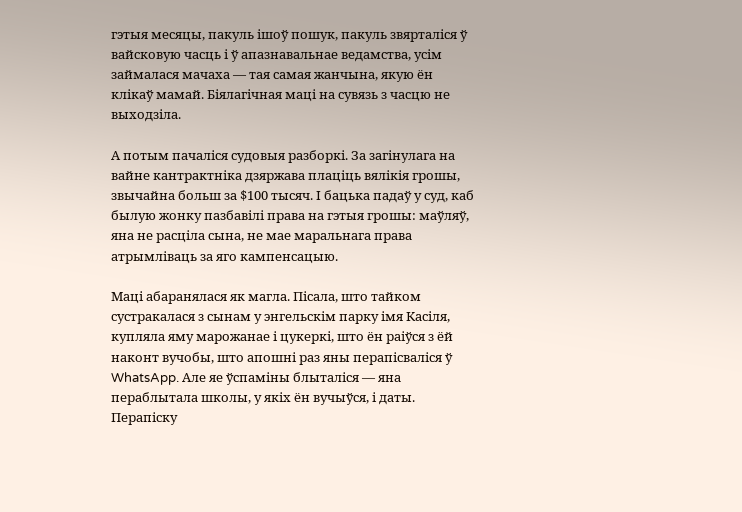гэтыя месяцы, пакуль ішоў пошук, пакуль звярталіся ў вайсковую часць і ў апазнавальнае ведамства, усім займалася мачаха — тая самая жанчына, якую ён клікаў мамай. Біялагічная маці на сувязь з часцю не выходзіла.

А потым пачаліся судовыя разборкі. За загінулага на вайне кантрактніка дзяржава плаціць вялікія грошы, звычайна больш за $100 тысяч. І бацька падаў у суд, каб былую жонку пазбавілі права на гэтыя грошы: маўляў, яна не расціла сына, не мае маральнага права атрымліваць за яго кампенсацыю.

Маці абаранялася як магла. Пісала, што тайком сустракалася з сынам у энгельскім парку імя Касіля, купляла яму марожанае і цукеркі, што ён раіўся з ёй наконт вучобы, што апошні раз яны перапісваліся ў WhatsApp. Але яе ўспаміны блыталіся — яна пераблытала школы, у якіх ён вучыўся, і даты. Перапіску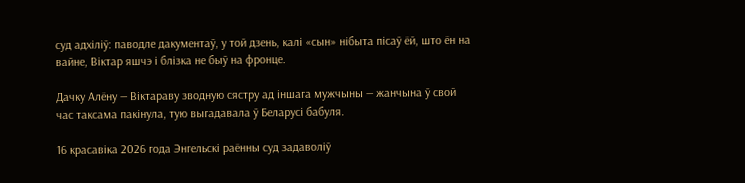суд адхіліў: паводле дакументаў, у той дзень, калі «сын» нібыта пісаў ёй, што ён на вайне, Віктар яшчэ і блізка не быў на фронце.

Дачку Алёну — Віктараву зводную сястру ад іншага мужчыны — жанчына ў свой час таксама пакінула, тую выгадавала ў Беларусі бабуля.

16 красавіка 2026 года Энгельскі раённы суд задаволіў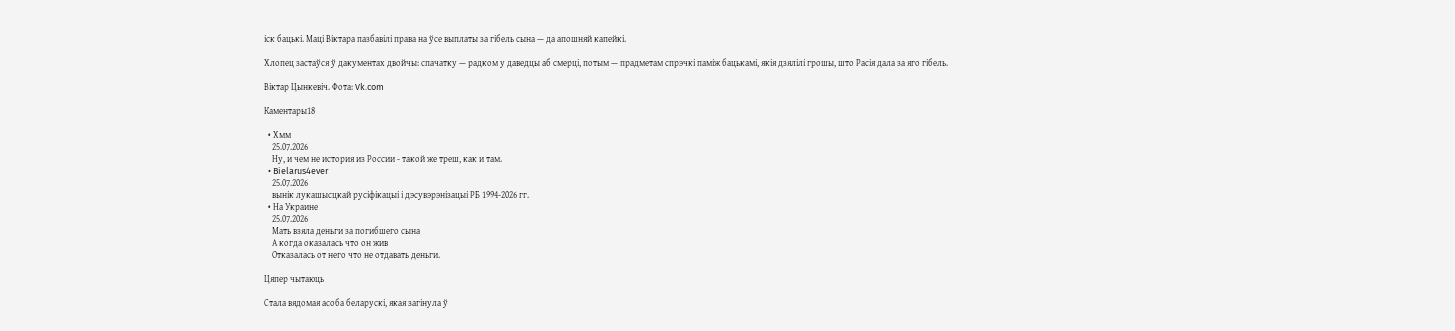іск бацькі. Маці Віктара пазбавілі права на ўсе выплаты за гібель сына — да апошняй капейкі.

Хлопец застаўся ў дакументах двойчы: спачатку — радком у даведцы аб смерці, потым — прадметам спрэчкі паміж бацькамі, якія дзялілі грошы, што Расія дала за яго гібель.

Віктар Цынкевіч. Фота: Vk.com

Каментары18

  • Хмм
    25.07.2026
    Ну, и чем не история из России - такой же треш, как и там.
  • Bielarus4ever
    25.07.2026
    вынік лукашысцкай русіфікацыі і дэсувэрэнізацыі РБ 1994-2026 гг.
  • На Украине
    25.07.2026
    Мать взяла деньги за погибшего сына
    А когда оказалась что он жив
    Отказалась от него что не отдавать деньги.

Цяпер чытаюць

Стала вядомая асоба беларускі, якая загінула ў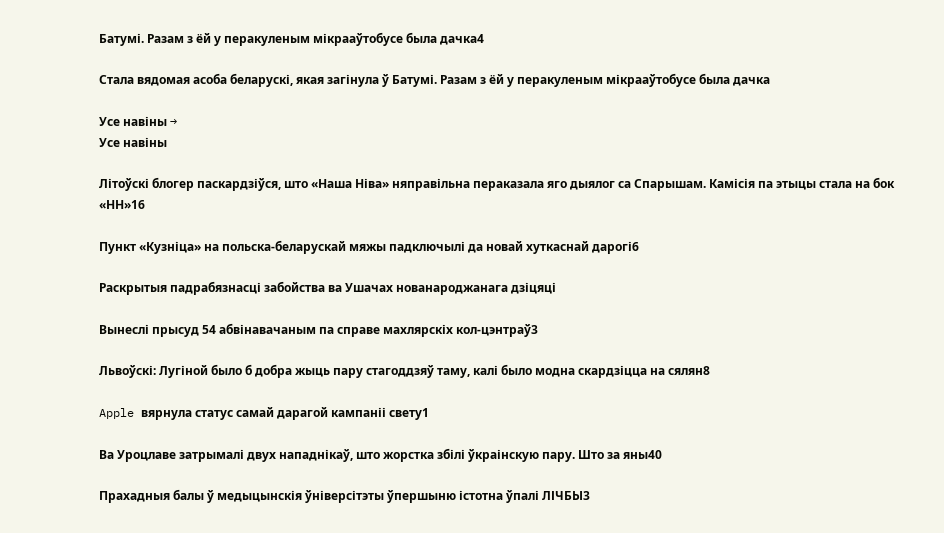Батумі. Разам з ёй у перакуленым мікрааўтобусе была дачка4

Стала вядомая асоба беларускі, якая загінула ў Батумі. Разам з ёй у перакуленым мікрааўтобусе была дачка

Усе навіны →
Усе навіны

Літоўскі блогер паскардзіўся, што «Наша Ніва» няправільна пераказала яго дыялог са Спарышам. Камісія па этыцы стала на бок «НН»16

Пункт «Кузніца» на польска-беларускай мяжы падключылі да новай хуткаснай дарогі6

Раскрытыя падрабязнасці забойства ва Ушачах нованароджанага дзіцяці

Вынеслі прысуд 54 абвінавачаным па справе махлярскіх кол-цэнтраў3

Львоўскі: Лугіной было б добра жыць пару стагоддзяў таму, калі было модна скардзіцца на сялян8

Apple вярнула статус самай дарагой кампаніі свету1

Ва Уроцлаве затрымалі двух нападнікаў, што жорстка збілі ўкраінскую пару. Што за яны40

Прахадныя балы ў медыцынскія ўніверсітэты ўпершыню істотна ўпалі ЛІЧБЫ3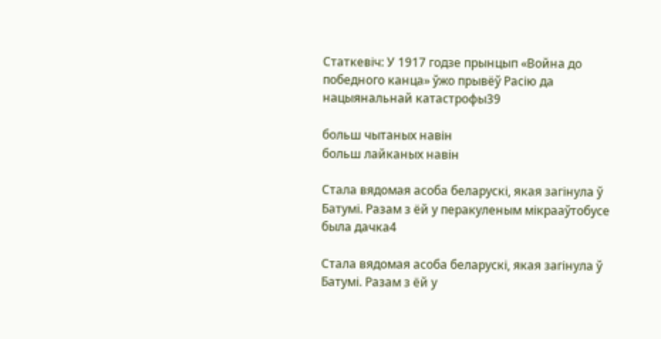Статкевіч: У 1917 годзе прынцып «Война до победного канца» ўжо прывёў Расію да нацыянальнай катастрофы39

больш чытаных навін
больш лайканых навін

Стала вядомая асоба беларускі, якая загінула ў Батумі. Разам з ёй у перакуленым мікрааўтобусе была дачка4

Стала вядомая асоба беларускі, якая загінула ў Батумі. Разам з ёй у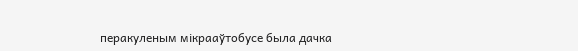перакуленым мікрааўтобусе была дачка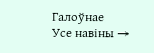Галоўнае
Усе навіны →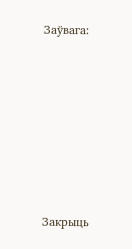Заўвага:









Закрыць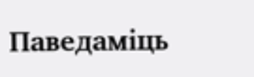Паведаміць